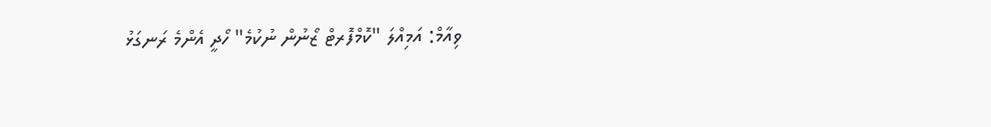ވިއާމް: އަމިއްލަ "ކޮމްފޮރޓް ޒޯނުން ނުކުމެ" ހޯދީ އެންމެ ރަނގަޅު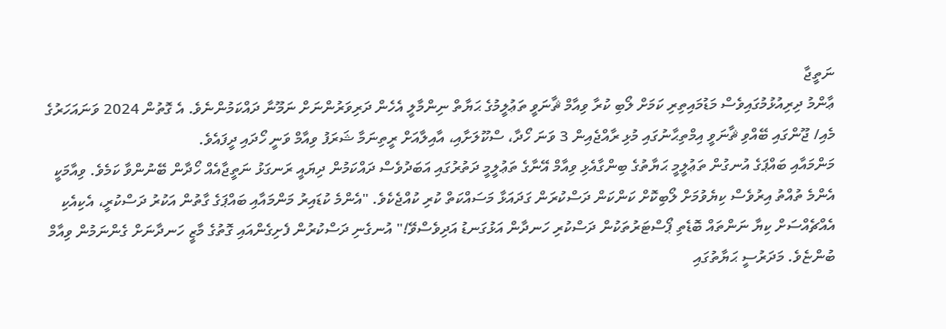ނަތީޖާ
ޢާންމު ދިރިއުޅުމުގައިވެސް މަޑުމައިތިރި ކަމަށް ލޯބި ކުރާ ވިއާމް ޘާނަވީ ތަޢުލީމުގެ ޙަޔާތް ނިންމާލީ އެހެން ދަރިވަރުންނަށް ނަމޫނާ ދައްކަމުންނެވެ. އެ ގޮތުން 2024 ވަނައަހަރުގެ މެއި/ ޖޫންގައި ބޭއްވި ޘާނަވީ އިމްތިޙާނުގައި މުޅި ރާއްޖެއިން 3 ވަނަ ހޯދާ، ސްކޫލަށާއި، އާއިލާއަށް ރީތިނަމާ ޝަރަފު ވިއާމް ވަނީ ހޯދައި ދީފައެވެ.
މަންމައާއި ބައްޕަގެ އުނގުން ތަޢުލީމީ ޙަޔާތުގެ ބިންގާއެޅި ވިއާމް އޭނާގެ ތަޢުލީމީ ދަތުރުގައި އަބަދުވެސް ދައްކަމުން ދިޔައީ ރަނގަޅު ނަތީޖާއެއް ހޯދާން ބޭނުންވާ ކަމެވެ. ވިއާމަކީ އެންމެ ތުއްތު އިރުވެސް ކިޔެވުމަށް ލޯބިކޮށް ކަންކަން ދަސްކުރަން ގަދައަޅާ މަސައްކަތް ކުރި ކުއްޖެކެވެ. "އެންމެ ކުޑައިރު މަންމައާއި ބައްޕަގެ ގާތުން އަކުރު ދަސްކުރީ، އެކިއެކި އެއްޗެއްސަށް ކިޔާ ނަންތައް ބޮޑެތި ޕޯސްޓަރުތަކުން ދަސްކުރި ހަނދާން އަޅުގަނޑު އަދިވެސްވޭ!" އުނގެނި ދަސްކުރުން ފެށިގެންއައި ގޮތުގެ މާޒީ ހަނދާނަށް ގެންނަމުން ވިއާމް ބުންޏެވެ. މަދަރުސީ ޙަޔާތުގައި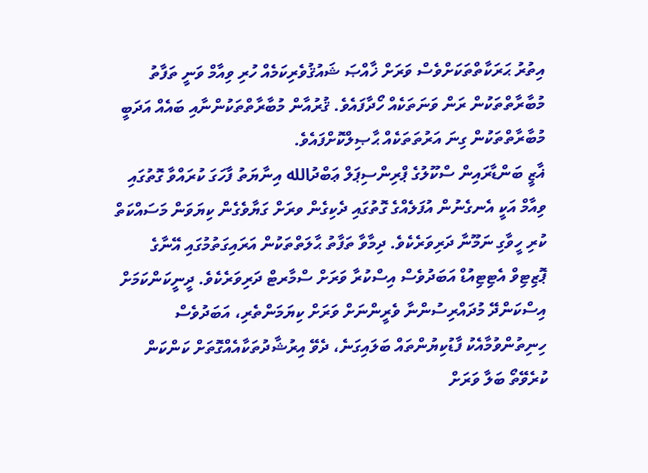އިތުރު ޙަރަކާތްތަކަށްވެސް ވަރަށް ޚާއްޞަ ޝައުޤުވެރިކަމެއް ހުރި ވިއާމް ވަނީ ތަފާތު މުބާރާތްތަކުން ރަން ވަނަތަކެއް ހޯދާފައެވެ. ޤުރުއާން މުބާރާތްތަކުންނާއި ބައެއް އަދަބީ މުބާރާތްތަކުން ގިނަ އަރުތަތަކެއް ޙާޞިލްކޮށްފައެވެ.
ޣާޒީ ބަންޑާރައިން ސްކޫލުގެ ޕްރިންސިޕަލް ޢަބްދުالله އިނާޔަތު ފާހަގަ ކުރައްވާ ގޮތުގައި ވިއާމް އަކީ އެނގެނުން އުފަލެއްގެ ގޮތުގައި ދެކިގެން ވރަށް ގަޔާވެގެން ކިޔަވަން މަސައްކަތް ކުރި ހީވާގި ނަމޫނާ ދަރިވަރެކެވެ. ދިމާވާ ތަފާތު ޙާލަތްތަކުން އަރައިގަތުމުގައި އޭނާގެ ޕޮޒިޓިވް އެޓިޓިއުޑް އަބަދުވެސް އިސްކުރާ ވަރަށް ސްމާރޓް ދަރިވަރެކެވެ. ދީނީކަންކަމަށް އިސްކަންދޭ މުދައްރިސުންނާ ވެރީންނަށް ވަރަށް ކިޔަމަންތެރި، އަބަދުވެސް ހިނިތުންވުމާއެކު ފާޑުކިޔުންތައް ބަލައިގަނެ، ދެވޭ އިރުޝާދުތަކާއެއްގޮތަށް ކަންކަން ކުރެވޭތޯ ބަލާ ވަރަށް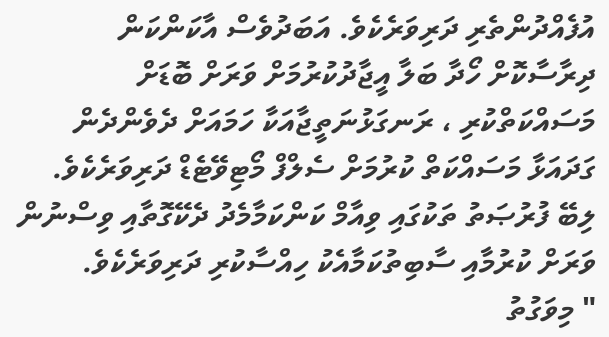އުފެއްދުންތެރި ދަރިވަރެކެވެ. އަބަދުވެސް އާކަންކަން ދިރާސާކޮށް ހޯދާ ބަލާ އީޖާދުކުރުމަށް ވަރަށް ބޮޑަށް މަސައްކަތްކުރި ، ރަނގަޅުނަތީޖާއަކާ ހަމައަށް ދެވެންދެން ގަދައަޅާ މަސައްކަތް ކުރުމަށް ސެލްފް މޯޓިވޭޓެޑް ދަރިވަރެކެވެ. ލިބޭ ފުރުޞަތު ތަކުގައި ވިއާމް ކަންކަމާމެދު ދެކޭގޮތާއި ވިސްނުން ވަރަށް ކުރުމާއި ސާބިތުކަމާއެކު ހިއްސާކުރި ދަރިވަރެކެވެ.
" މިވަގުތު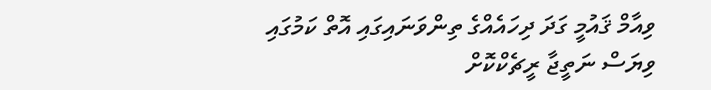ވިއާމް ޤައުމީ ގަދަ ދިހައެއްގެ ތިންވަނައިގައި އޮތް ކަމުގައި ވިޔަސް ނަތީޖާ ރީޗެކްކޮށް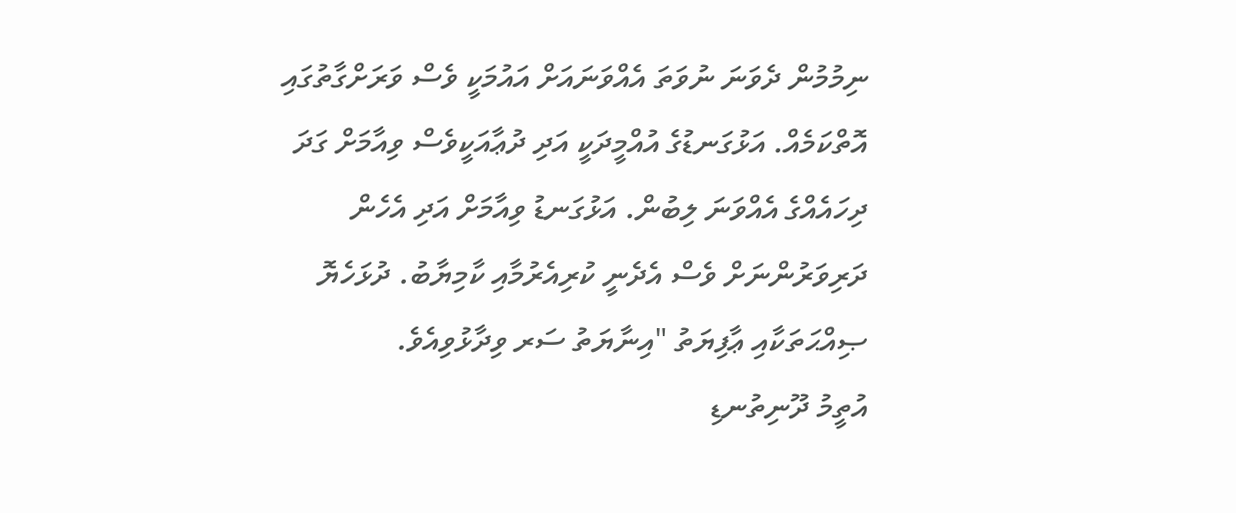ނިމުމުން ދެވަނަ ނުވަތަ އެއްވަނައަށް އައުމަކީ ވެސް ވަރަށްގާތުގައި އޮތްކަމެއް. އަޅުގަނޑުގެ އުއްމީދަކީ އަދި ދުޢާއަކީވެސް ވިއާމަށް ގަދަ ދިހައެއްގެ އެއްވަނަ ލިބުން. އަޅުގަނޑު ވިއާމަށް އަދި އެހެން ދަރިވަރުންނަށް ވެސް އެދެނީ ކުރިއެރުމާއި ކާމިޔާބު. ދުޅަހެޔޮ ޞިއްޙަތަކާއި ޢާފިޔަތު "އިނާޔަތު ސަރ ވިދާޅުވިއެވެ.
އުތީމު ދޫނިތުނޑި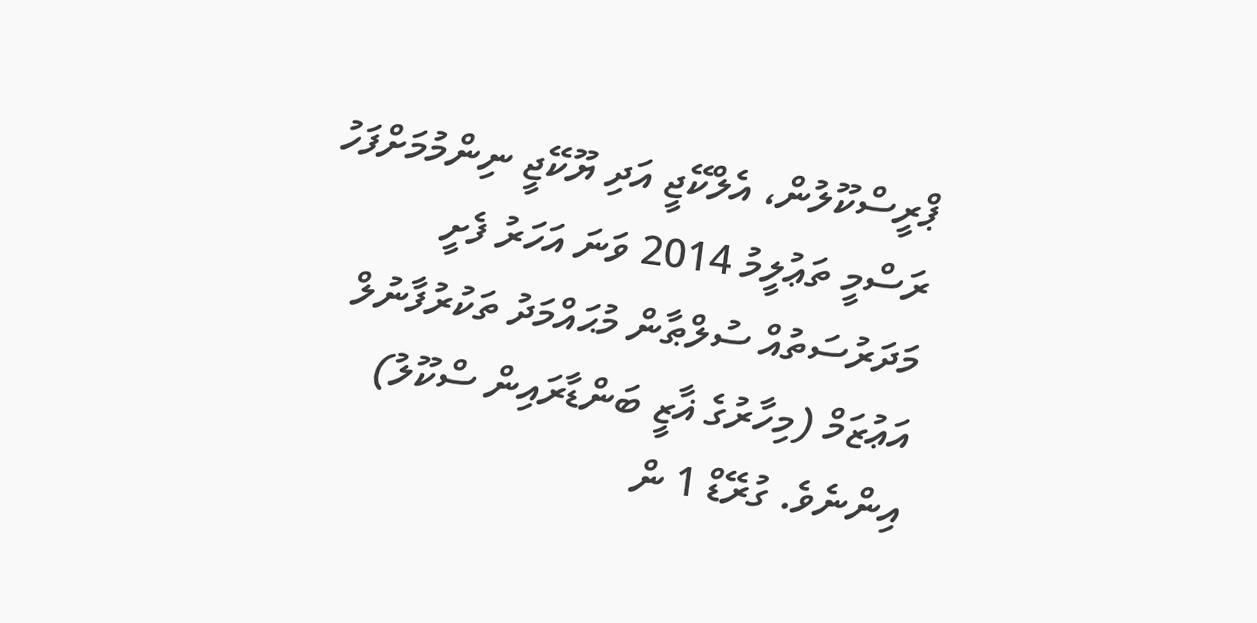ޕްރީސްކޫލުން، އެލްކޭޖީ އަދި ޔޫކޭޖީ ނިންމުމަށްފަހު ރަސްމީ ތަޢުލީމު 2014 ވަނަ އަހަރު ފެށީ މަދަރުސަތުއް ސުލްޠާން މުޙައްމަދު ތަކުރުފާނުލް އަޢުޒަމް (މިހާރުގެ ޣާޒީ ބަންޑާރައިން ސްކޫލު) އިންނެވެ. ގުރޭޑް 1 ން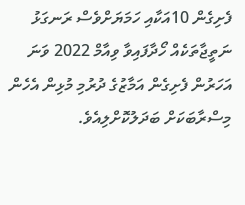ފެށިގެން 10އަކާއި ހަމަޔަށްވެސް ރަނގަޅު ނަތީޖާތަކެއް ހޯދާފައިވާ ވިއާމް 2022 ވަނަ އަހަރުން ފެށިގެން އަމާޒުގެ ދުރުމި މުޅިން އެހެން މިސްރާބަކަށް ބަދަލުކޮށްލިއެވެ.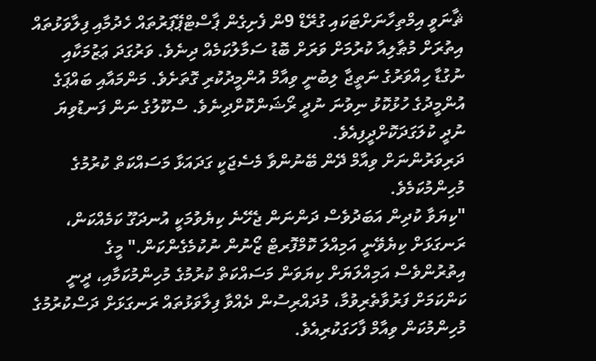ޘާނަވީ އިމްތިހާނަށްޓަކައި ގުރޭޑް 9ން ފެށިގެން ޕާސްޓްޕޭޕަރުތައް ހެދުމާއި ފިލާވަޅުތައް އިތުރަށް މުޠާލިއާ ކުރުމަށް ވަރަށް ބޮޑު ސަމާލުކަމެއް ދިނެވެ. ވަރުގަދަ ޢަޒުމަކާއި ނުގުޑާ ހިއްވަރުގެ ނަތީޖާ ލިބުނީ ވިއާމް އުންމީދުކުރި ގޮތަށެވެ. މަންމައާއި ބައްޕަގެ އުންމީދުގެ ހުޅުކޮޅު ނިވުނަ ނުދީ ރޯޝަންކޮށްދިނެވެ. ސްކޫލުގެ ނަން ފަނޑުވިޔަ ނުދީ ކުލަގަދަކޮށްދީފިއެވެ.
ދަރިވަރުންނަށް ވިއާމް ދޭން ބޭނުންވާ މެސެޖަކީ ގަދައަޅާ މަސައްކަތް ކުރުމުގެ މުހިންމުކަމެވެ.
"ކިޔަވާ ކުދިން އަބަދުވެސް ދަންނަން ޖެހޭނެ ކިޔެވުމަކީ އުނދަގޫ ކަމެއްކަން، ރަނގަޅަށް ކިޔެވޭނީ އަމިއްލަ ކޮމްފޮރޓް ޒޯނުން ނުކުމެގެންކަން." މީގެ އިތުރުންވެސް އަމިއްލަޔަށް ކިޔަވަން މަސައްކަތް ކުރުމުގެ މުހިންމުކަމާއި، ދީނީ ކަންކަމަށް ފަރުވާތެރިވުމާ، މުދައްރިސުން ދެއްވާ ފިލާވަޅުތައް ރަނގަޅަށް ދަސްކުރުމުގެ މުހިންމުކަން ވިއާމް ފާހަގަކުރިއެވެ.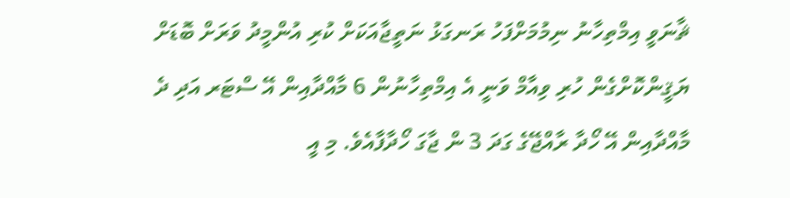ޘާނަވީ އިމްތިހާނު ނިމުމަށްފަހު ރަނގަޅު ނަތީޖާއަކަށް ކުރި އުންމީދު ވަރަށް ބޮޑަށް ޔަޤީންކޮށްގެން ހުރި ވިއާމް ވަނީ އެ އިމްތިހާނުން 6 މާއްދާއިން އޭ ސްޓަރ އަދި ދެ މާއްދާއިން އޭ ހޯދާ ރާއްޖޭގެ ގަދަ 3 ން ޖާގަ ހޯދާފާއެވެ. މި އީ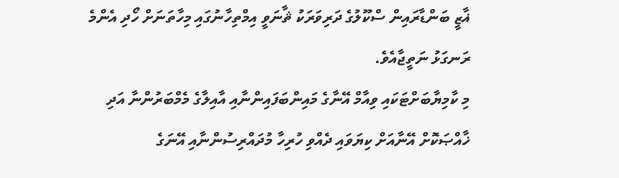ޣާޒީ ބަންޑާރައިން ސްކޫލުގެ ދަރިވަރަކު ޘާނަވީ އިމްތިހާނުގައި މިހާތަނަށް ހޯދި އެންމެ ރަނގަޅު ނަތީޖާއެވެ.
މި ކާމިޔާބަށްޓަކައި ވިއާމް އޭނާގެ މައިންބަފައިންނާއި އާއިލާގެ މެމްބަރުންނާ އަދި ޚާއްޞަކޮށް އޭނާއަށް ކިޔަވައި ދެއްވި ހުރިހާ މުދައްރިސުންނާއި އޭނަގެ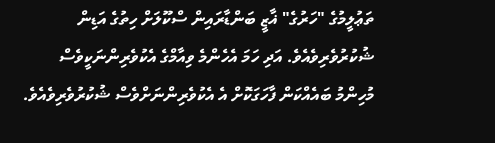ތަޢުލީމުގެ "ހަރުގެ" ޣާޒީ ބަންޑާރައިން ސްކޫލަށް ހިތުގެ އަޑިން ޝުކުރުވެރިވެއެވެ. އަދި ހަމަ އެހެންމެ ވިއާމްގެ އެކުވެރިންނަކީވެސް މުހިންމު ބައެއްކަން ފާހަގަކޮށް އެ އެކުވެރިންނަށްވެސް ޝުކުރުވެރިވެއެވެ.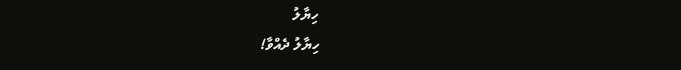ހިޔާލު
ހިޔާލު ދެއްވާ!